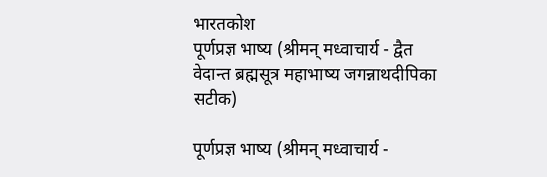भारतकोश
पूर्णप्रज्ञ भाष्य (श्रीमन् मध्वाचार्य - द्वैत वेदान्त ब्रह्मसूत्र महाभाष्य जगन्नाथदीपिका सटीक)

पूर्णप्रज्ञ भाष्य (श्रीमन् मध्वाचार्य -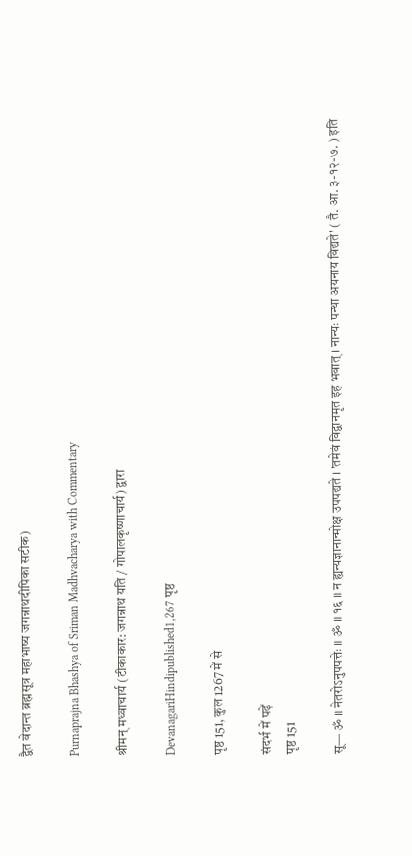द्वैत वेदान्त ब्रह्मसूत्र महाभाष्य जगन्नाथदीपिका सटीक)

Purnaprajna Bhashya of Sriman Madhvacharya with Commentary

श्रीमन् मध्वाचार्य (टीकाकार: जगन्नाथ यति / गोपालकृष्णाचार्य) द्वारा

DevanagariHindipublished1,267 पृष्ठ

पृष्ठ 151, कुल 1267 में से

संदर्भ में पढ़ें
पृष्ठ 151

सू— ॐ ॥ नेतरोऽनुपपत्तेः ॥ ॐ ॥ १६ ॥ न ह्यन्यज्ञानान्मोक्ष उपपद्यते । 'तमेवं विद्वानमृत इह भवात् । नान्यः पन्था अयनाय विद्यते' ( तै. आ. ३-१२-७. ) इति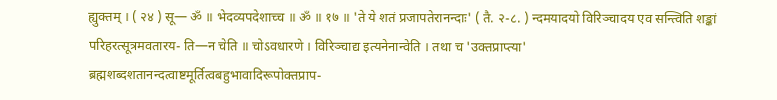ह्युक्तम् । ( २४ ) सू— ॐ ॥ भेदव्यपदेशाच्च ॥ ॐ ॥ १७ ॥ 'ते ये शतं प्रजापतेरानन्दाः' ( तै. २-८. ) न्दमयादयो विरिञ्चादय एव सन्त्विति शङ्कां परिहरत्सूत्रमवतारय- ति—न चेति ॥ चोऽवधारणे । विरिञ्चाद्य इत्यनेनान्वेति । तथा च 'उक्तप्राप्त्या' ब्रह्मशब्दशतानन्दत्वाष्टमूर्तित्वबहुभावादिरूपोक्तप्राप-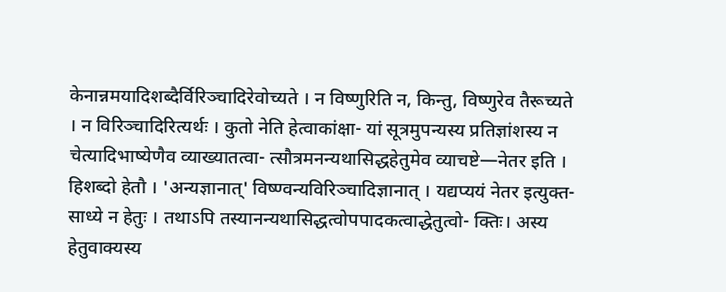केनान्नमयादिशब्दैर्विरिञ्चादिरेवोच्यते । न विष्णुरिति न, किन्तु, विष्णुरेव तैरूच्यते । न विरिञ्चादिरित्यर्थः । कुतो नेति हेत्वाकांक्षा- यां सूत्रमुपन्यस्य प्रतिज्ञांशस्य न चेत्यादिभाष्येणैव व्याख्यातत्वा- त्सौत्रमनन्यथासिद्धहेतुमेव व्याचष्टे—नेतर इति । हिशब्दो हेतौ । 'अन्यज्ञानात्' विष्ण्वन्यविरिञ्चादिज्ञानात् । यद्यप्ययं नेतर इत्युक्त- साध्ये न हेतुः । तथाऽपि तस्यानन्यथासिद्धत्वोपपादकत्वाद्धेतुत्वो- क्तिः। अस्य हेतुवाक्यस्य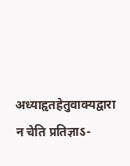अध्याहृतहेतुवाक्यद्वारा न चेति प्रतिज्ञाऽ-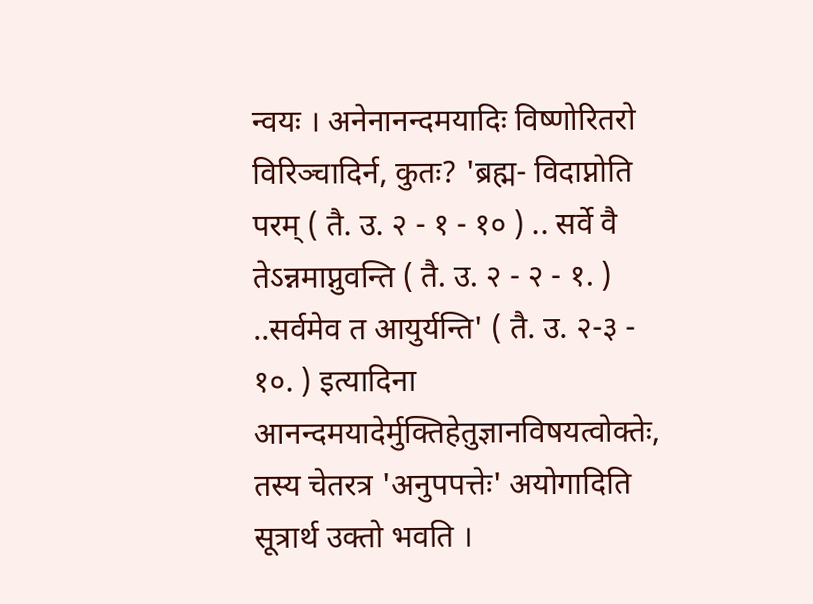न्वयः । अनेनानन्दमयादिः विष्णोरितरो विरिञ्चादिर्न, कुतः? 'ब्रह्म- विदाप्नोति परम् ( तै. उ. २ - १ - १० ) .. सर्वे वै तेऽन्नमाप्नुवन्ति ( तै. उ. २ - २ - १. ) ..सर्वमेव त आयुर्यन्ति' ( तै. उ. २-३ - १०. ) इत्यादिना आनन्दमयादेर्मुक्तिहेतुज्ञानविषयत्वोक्तेः, तस्य चेतरत्र 'अनुपपत्तेः' अयोगादिति सूत्रार्थ उक्तो भवति ।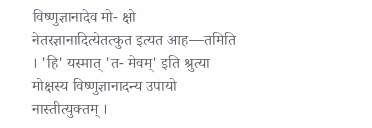विष्णुज्ञानादेव मो- क्षो नेतरज्ञानादित्येतत्कुत इत्यत आह—तमिति । 'हि' यस्मात् 'त- मेवम्' इति श्रुत्या मोक्षस्य विष्णुज्ञानादन्य उपायो नास्तीत्युक्तम् ।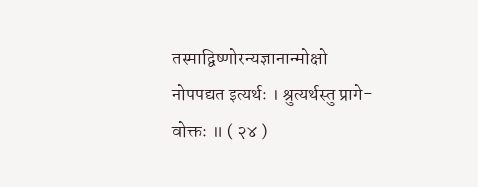तस्माद्विष्णोरन्यज्ञानान्मोक्षो नोपपद्यत इत्यर्थः । श्रुत्यर्थस्तु प्रागे- वोक्तः ॥ ( २४ )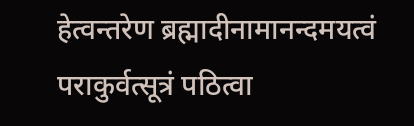हेत्वन्तरेण ब्रह्मादीनामानन्दमयत्वं पराकुर्वत्सूत्रं पठित्वा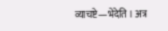व्याचष्टे—भेदेति । अत्र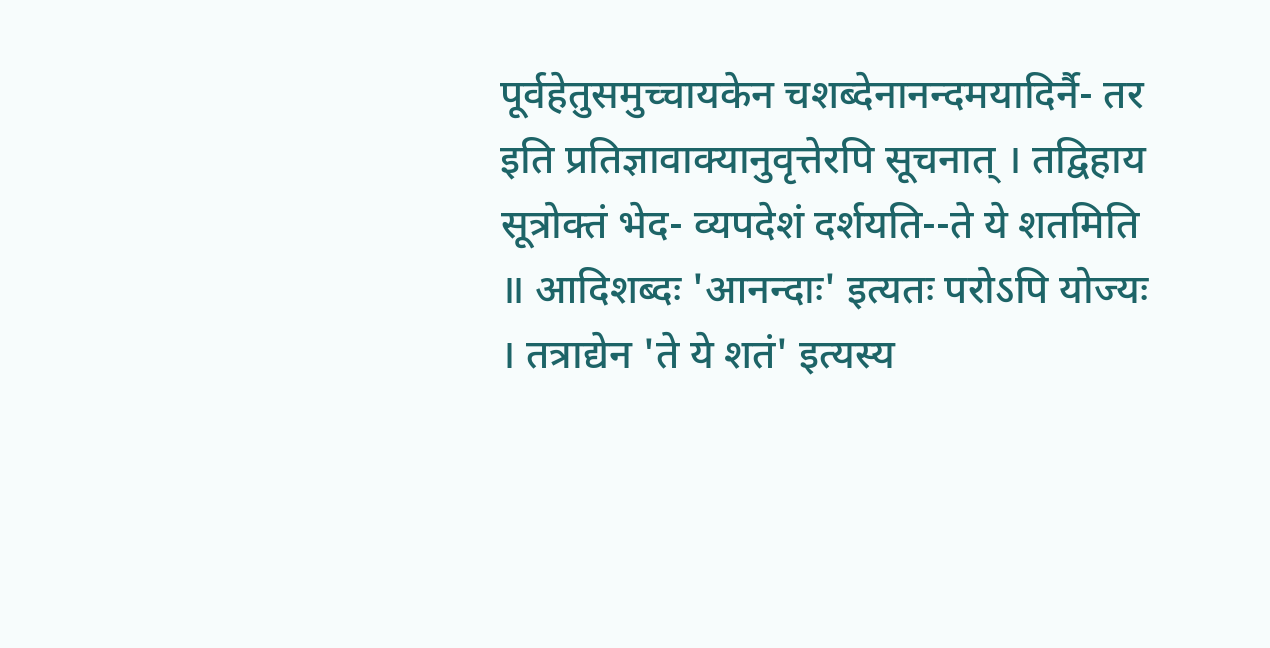पूर्वहेतुसमुच्चायकेन चशब्देनानन्दमयादिर्नै- तर इति प्रतिज्ञावाक्यानुवृत्तेरपि सूचनात् । तद्विहाय सूत्रोक्तं भेद- व्यपदेशं दर्शयति--ते ये शतमिति ॥ आदिशब्दः 'आनन्दाः' इत्यतः परोऽपि योज्यः । तत्राद्येन 'ते ये शतं' इत्यस्य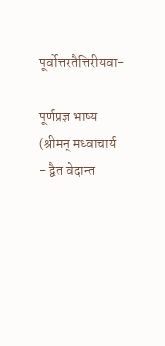पूर्वोत्तरतैत्तिरीयवा-

पूर्णप्रज्ञ भाष्य (श्रीमन् मध्वाचार्य - द्वैत वेदान्त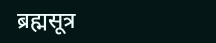ब्रह्मसूत्र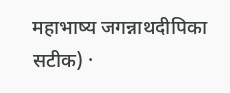महाभाष्य जगन्नाथदीपिका सटीक) ·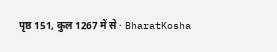पृष्ठ 151, कुल 1267 में से · BharatKosha